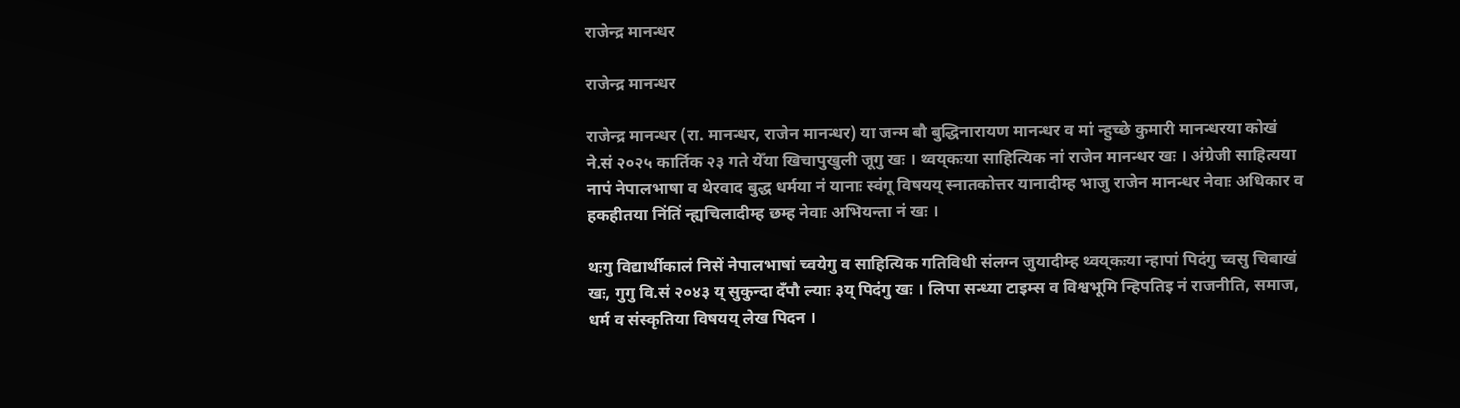राजेन्द्र मानन्धर

राजेन्द्र मानन्धर

राजेन्द्र मानन्धर (रा. मानन्धर, राजेन मानन्धर) या जन्म बौ बुद्धिनारायण मानन्धर व मां न्हुच्छे कुमारी मानन्धरया कोखं ने.सं २०२५ कार्तिक २३ गते येँया खिचापुखुली जूगु खः । थ्वय्‌कःया साहित्यिक नां राजेन मानन्धर खः । अंग्रेजी साहित्यया नापं नेपालभाषा व थेरवाद बुद्ध धर्मया नं यानाः स्वंगू विषयय् स्नातकोत्तर यानादीम्ह भाजु राजेन मानन्धर नेवाः अधिकार व हकहीतया निंतिं न्ह्यचिलादीम्ह छम्ह नेवाः अभियन्ता नं खः ।

थःगु विद्यार्थीकालं निसें नेपालभाषां च्वयेगु व साहित्यिक गतिविधी संलग्न जुयादीम्ह थ्वय्‌कःया न्हापां पिदंगु च्वसु चिबाखं खः, गुगु वि.सं २०४३ य् सुकुन्दा दँपौ ल्याः ३य् पिदंगु खः । लिपा सन्ध्या टाइम्स व विश्वभूमि न्हिपतिइ नं राजनीति, समाज, धर्म व संस्कृतिया विषयय् लेख पिदन ।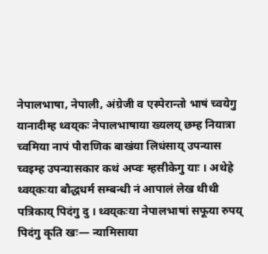नेपालभाषा, नेपाली, अंग्रेजी व एस्पेरान्तो भाषं च्वयेगु यानादीम्ह थ्वय्‌कः नेपालभाषाया ख्यलय् छम्ह नियात्रा च्वमिया नापं पौराणिक बाखंया लिधंसाय् उपन्यास च्वइम्ह उपन्यासकार कथं अप्वः म्हसीकेगु याः । अथेहे थ्वय्‌कःया बौद्धधर्म सम्बन्धी नं आपालं लेख थीथी पत्रिकाय् पिदंगु दु । थ्वय्‌कःया नेपालभाषां सफूया रुपय् पिदंगु कृति खः— न्यामिसाया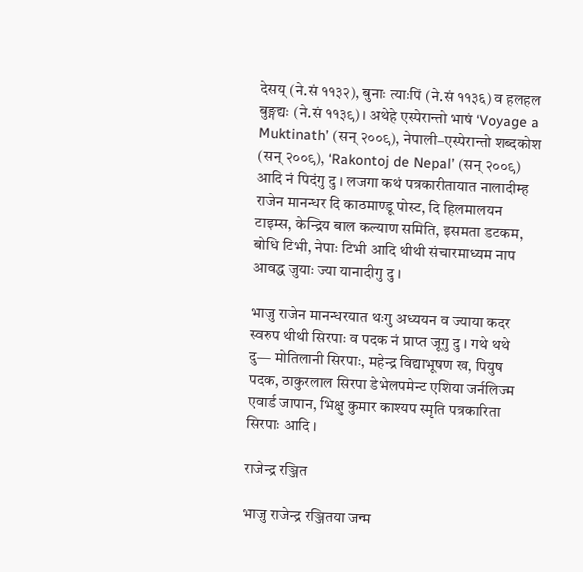देसय् (ने.सं ११३२), बुनाः त्याःपिं (ने.सं ११३६) व हलहल बुङ्गद्यः (ने.सं ११३९)। अथेहे एस्पेरान्तो भाषं ‘Voyage a Muktinath’ (सन् २००९), नेपाली–एस्पेरान्तो शब्दकोश (सन् २००९), ‘Rakontoj de Nepal’ (सन् २००९) आदि नं पिदंगु दु । लजगा कथं पत्रकारीतायात नालादीम्ह राजेन मानन्धर दि काठमाण्डू पोस्ट, दि हिलमालयन टाइम्स, केन्द्रिय बाल कल्याण समिति, इसमता डटकम, बोधि टिभी, नेपाः टिभी आदि थीथी संचारमाध्यम नाप आवद्ध जुयाः ज्या यानादीगु दु ।

भाजु राजेन मानन्धरयात थःगु अध्ययन व ज्याया कदर स्वरुप थीथी सिरपाः व पदक नं प्राप्त जूगु दु । गथे थथे दु— मोतिलानी सिरपाः, महेन्द्र विद्याभूषण ख, पियुष पदक, ठाकुरलाल सिरपा डेभेलपमेन्ट एशिया जर्नलिज्म एवार्ड जापान, भिक्षु कुमार काश्यप स्मृति पत्रकारिता सिरपाः आदि ।

राजेन्द्र रञ्जित

भाजु राजेन्द्र रञ्जितया जन्म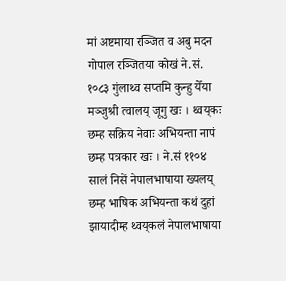मां अष्टमाया रञ्जित व अबु मदन गोपाल रञ्जितया कोखं ने.सं. १०८३ गुंलाथ्व सप्तमि कुन्हु येँया मञ्जुश्री त्वालय् जूगु खः । थ्वय्‌कः छम्ह सक्रिय नेवाः अभियन्ता नापं छम्ह पत्रकार खः । ने.सं ११०४ सालं निसें नेपालभाषाया ख्यलय् छम्ह भाषिक अभियन्ता कथं दुहां झायादीम्ह थ्वय्‌कलं नेपालभाषाया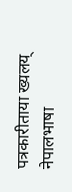पत्रकारीताया ख्यलय् नेपालभाषा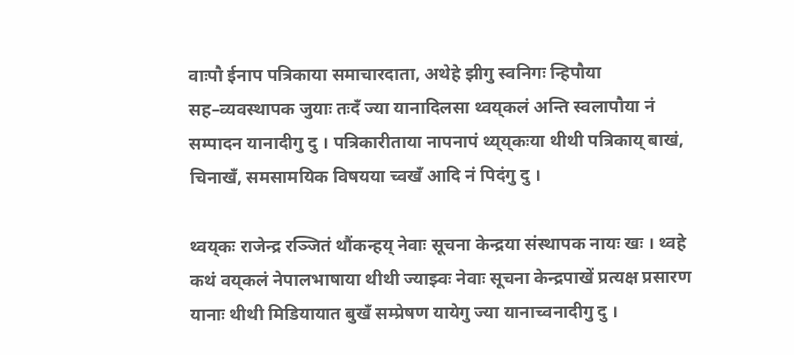वाःपौ ईनाप पत्रिकाया समाचारदाता, अथेहे झीगु स्वनिगः न्हिपौया सह–व्यवस्थापक जुयाः तःदँ ज्या यानादिलसा थ्वय्‌कलं अन्ति स्वलापौया नं सम्पादन यानादीगु दु । पत्रिकारीताया नापनापं थ्य्‌य्‌कःया थीथी पत्रिकाय् बाखं, चिनाखँ, समसामयिक विषयया च्वखँ आदि नं पिदंगु दु ।

थ्वय्‌कः राजेन्द्र रञ्जितं थौंकन्हय् नेवाः सूचना केन्द्रया संस्थापक नायः खः । थ्वहे कथं वय्‌कलं नेपालभाषाया थीथी ज्याझ्वः नेवाः सूचना केन्द्रपाखें प्रत्यक्ष प्रसारण यानाः थीथी मिडियायात बुखँ सम्प्रेषण यायेगु ज्या यानाच्वनादीगु दु ।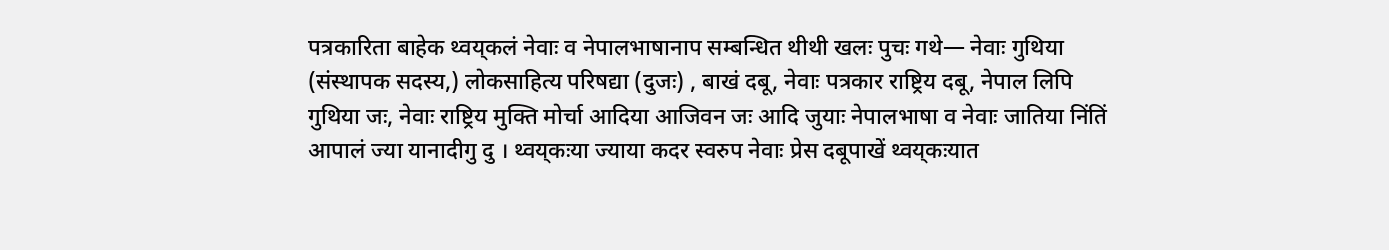पत्रकारिता बाहेक थ्वय्‌कलं नेवाः व नेपालभाषानाप सम्बन्धित थीथी खलः पुचः गथे— नेवाः गुथिया (संस्थापक सदस्य,) लोकसाहित्य परिषद्या (दुजः) , बाखं दबू, नेवाः पत्रकार राष्ट्रिय दबू, नेपाल लिपि गुथिया जः, नेवाः राष्ट्रिय मुक्ति मोर्चा आदिया आजिवन जः आदि जुयाः नेपालभाषा व नेवाः जातिया निंतिं आपालं ज्या यानादीगु दु । थ्वय्‌कःया ज्याया कदर स्वरुप नेवाः प्रेस दबूपाखें थ्वय्‌कःयात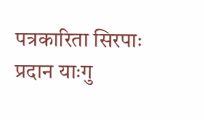पत्रकारिता सिरपाः प्रदान याःगु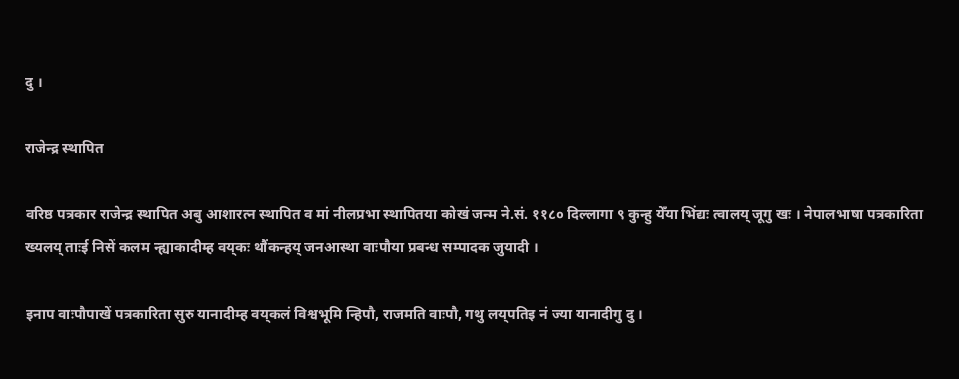दु ।

राजेन्द्र स्थापित

वरिष्ठ पत्रकार राजेन्द्र स्थापित अबु आशारत्न स्थापित व मां नीलप्रभा स्थापितया कोखं जन्म ने.सं. ११८० दिल्लागा ९ कुन्हु येँया भिंद्यः त्वालय् जूगु खः । नेपालभाषा पत्रकारिता ख्यलय् ताःई निसें कलम न्ह्याकादीम्ह वय्‌कः थौंकन्हय् जनआस्था वाःपौया प्रबन्ध सम्पादक जुयादी ।

इनाप वाःपौपाखें पत्रकारिता सुरु यानादीम्ह वय्‌कलं विश्वभूमि न्हिपौ, राजमति वाःपौ, गथु लय्‌पतिइ नं ज्या यानादीगु दु ।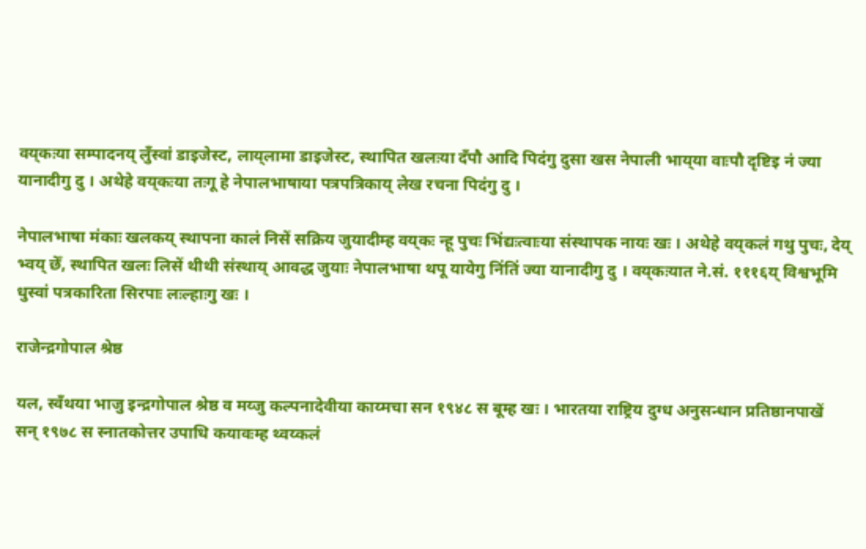वय्‌कःया सम्पादनय् लुँस्वां डाइजेस्ट, लाय्‌लामा डाइजेस्ट, स्थापित खलःया दँपौ आदि पिदंगु दुसा खस नेपाली भाय्‌या वाःपौ दृष्टिइ नं ज्या यानादीगु दु । अथेहे वय्‌कःया तःगू हे नेपालभाषाया पत्रपत्रिकाय् लेख रचना पिदंगु दु ।

नेपालभाषा मंकाः खलकय् स्थापना कालं निसें सक्रिय जुयादीम्ह वय्‌कः न्हू पुचः भिंद्यःत्वाःया संस्थापक नायः खः । अथेहे वय्‌कलं गथु पुचः, देय् भ्वय् छेँ, स्थापित खलः लिसें थीथी संस्थाय् आवद्ध जुयाः नेपालभाषा थपू यायेगु निंतिं ज्या यानादीगु दु । वय्‌कःयात ने.सं. १११६य् विश्वभूमि धुस्वां पत्रकारिता सिरपाः लःल्हाःगु खः ।

राजेन्द्रगोपाल श्रेष्ठ

यल, स्वँथया भाजु इन्द्रगोपाल श्रेष्ठ व मय्जु कल्पनादेवीया काय्मचा सन १९४८ स बूम्ह खः । भारतया राष्ट्रिय दुग्ध अनुसन्धान प्रतिष्ठानपाखें
सन् १९७८ स स्नातकोत्तर उपाधि कयावःम्ह थ्वय्कलं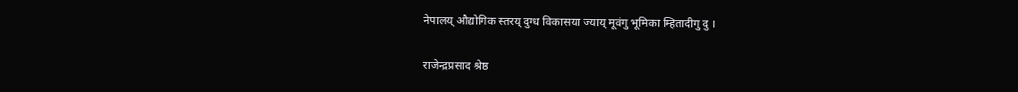नेपालय् औद्योगिक स्तरय् दुग्ध विकासया ज्याय् मूवंगु भूमिका म्हितादीगु दु ।

राजेन्द्रप्रसाद श्रेष्ठ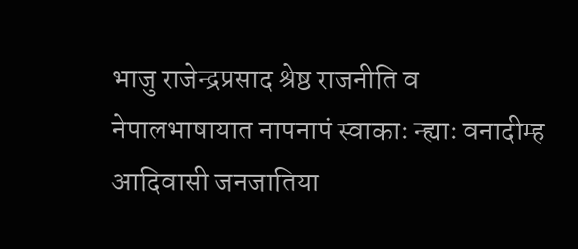भाजु राजेन्द्रप्रसाद श्रेष्ठ राजनीति व नेपालभाषायात नापनापं स्वाकाः न्ह्याः वनादीम्ह आदिवासी जनजातिया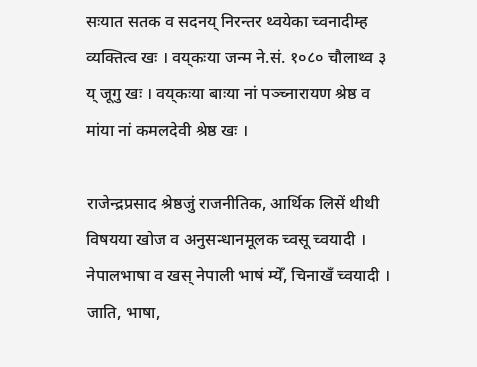सःयात सतक व सदनय् निरन्तर थ्वयेका च्वनादीम्ह व्यक्तित्व खः । वय्‌कःया जन्म ने.सं. १०८० चौलाथ्व ३ य् जूगु खः । वय्‌कःया बाःया नां पञ्च्नारायण श्रेष्ठ व मांया नां कमलदेवी श्रेष्ठ खः ।

राजेन्द्रप्रसाद श्रेष्ठजुं राजनीतिक, आर्थिक लिसें थीथी विषयया खोज व अनुसन्धानमूलक च्वसू च्वयादी । नेपालभाषा व खस् नेपाली भाषं म्येँ, चिनाखँ च्वयादी । जाति, भाषा,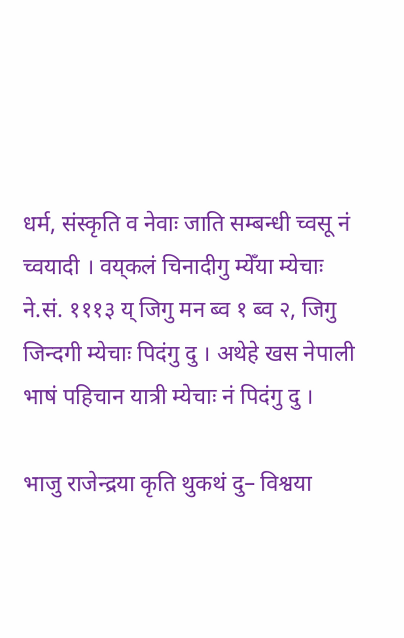धर्म, संस्कृति व नेवाः जाति सम्बन्धी च्वसू नं च्वयादी । वय्‌कलं चिनादीगु म्येँया म्येचाः ने.सं. १११३ य् जिगु मन ब्व १ ब्व २, जिगु जिन्दगी म्येचाः पिदंगु दु । अथेहे खस नेपाली भाषं पहिचान यात्री म्येचाः नं पिदंगु दु ।

भाजु राजेन्द्रया कृति थुकथं दु– विश्वया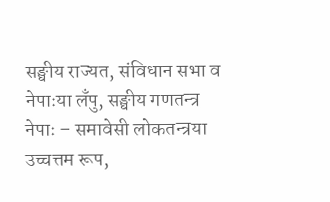सङ्घीय राज्यत, संविधान सभा व नेपाःया लँपु, सङ्घीय गणतन्त्र नेपाः – समावेसी लोकतन्त्रया उच्चत्तम रूप,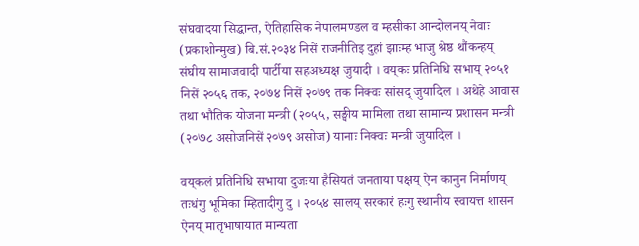संघवादया सिद्धान्त, ऐतिहासिक नेपालमण्डल व म्हसीका आन्दोलनय् नेवाः (प्रकाशोन्मुख) बि.सं.२०३४ निसें राजनीतिइ दुहां झाःम्ह भाजु श्रेष्ठ थौंकन्हय् संघीय सामाजवादी पार्टीया सहअध्यक्ष जुयादी । वय्‌कः प्रतिनिधि सभाय् २०५१ निसें २०५६ तक, २०७४ निसें २०७९ तक निक्वः सांसद् जुयादिल । अथेहे आवास तथा भौतिक योजना मन्त्री (२०५५, सङ्घीय मामिला तथा सामान्य प्रशासन मन्त्री (२०७८ असोजनिसें २०७९ असोज) यानाः निक्वः मन्त्री जुयादिल ।

वय्‌कलं प्रतिनिधि सभाया दुजःया हैसियतं जनताया पक्षय् ऐन कानुन निर्माणय् तःधंगु भूमिका म्हितादीगु दु । २०५४ सालय् सरकारं हःगु स्थानीय स्वायत्त शासन ऐनय् मातृभाषायात मान्यता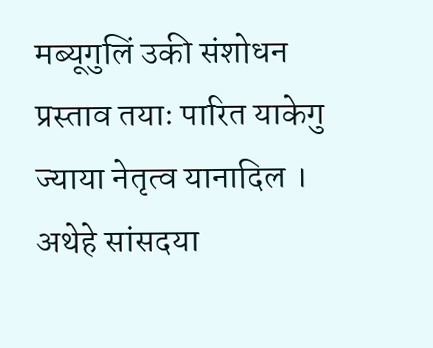मब्यूगुलिं उकी संशोधन प्रस्ताव तयाः पारित याकेगु ज्याया नेतृत्व यानादिल । अथेहे सांसदया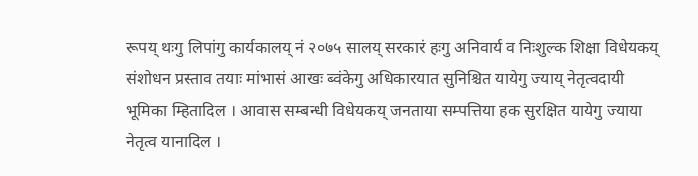रूपय् थःगु लिपांगु कार्यकालय् नं २०७५ सालय् सरकारं हःगु अनिवार्य व निःशुल्क शिक्षा विधेयकय् संशोधन प्रस्ताव तयाः मांभासं आखः ब्वंकेगु अधिकारयात सुनिश्चित यायेगु ज्याय् नेतृत्वदायी भूमिका म्हितादिल । आवास सम्बन्धी विधेयकय् जनताया सम्पत्तिया हक सुरक्षित यायेगु ज्याया नेतृत्व यानादिल ।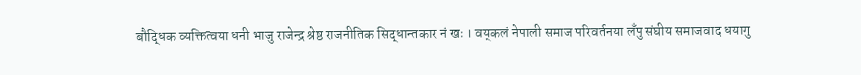बौद्धिक व्यक्तित्वया धनी भाजु राजेन्द्र श्रेष्ठ राजनीतिक सिद्धान्तकार नं खः । वय्‌कलं नेपाली समाज परिवर्तनया लँपु संघीय समाजवाद धयागु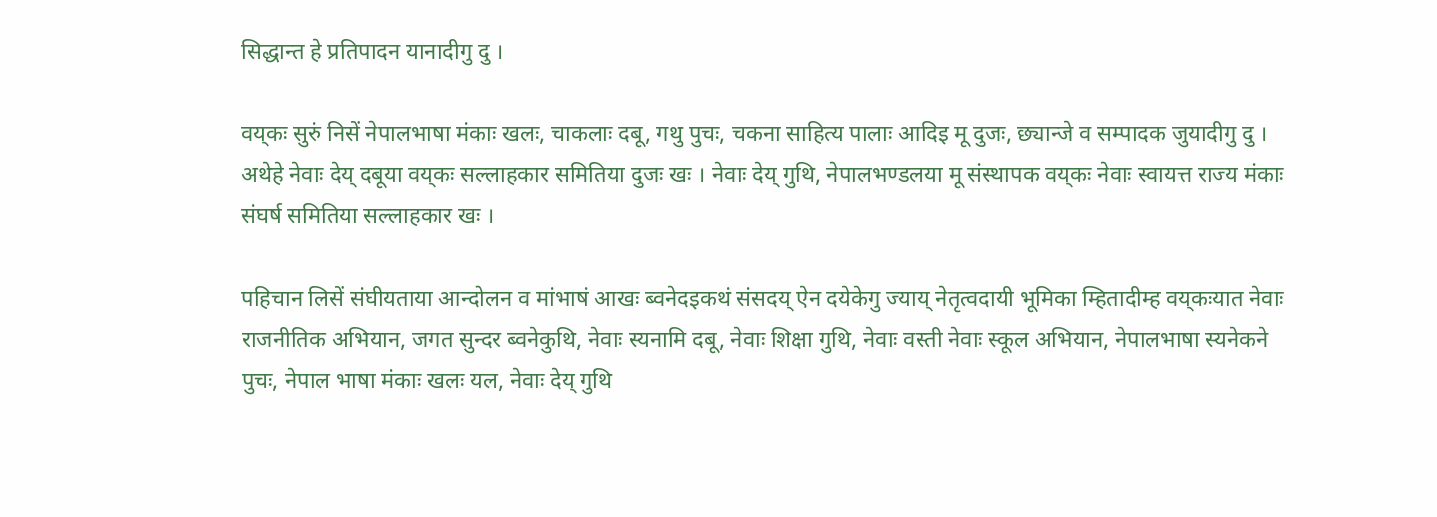सिद्धान्त हे प्रतिपादन यानादीगु दु ।

वय्‌कः सुरुं निसें नेपालभाषा मंकाः खलः, चाकलाः दबू, गथु पुचः, चकना साहित्य पालाः आदिइ मू दुजः, छ्यान्जे व सम्पादक जुयादीगु दु । अथेहे नेवाः देय् दबूया वय्‌कः सल्लाहकार समितिया दुजः खः । नेवाः देय् गुथि, नेपालभण्डलया मू संस्थापक वय्‌कः नेवाः स्वायत्त राज्य मंकाः संघर्ष समितिया सल्लाहकार खः ।

पहिचान लिसें संघीयताया आन्दोलन व मांभाषं आखः ब्वनेदइकथं संसदय् ऐन दयेकेगु ज्याय् नेतृत्वदायी भूमिका म्हितादीम्ह वय्‌कःयात नेवाः राजनीतिक अभियान, जगत सुन्दर ब्वनेकुथि, नेवाः स्यनामि दबू, नेवाः शिक्षा गुथि, नेवाः वस्ती नेवाः स्कूल अभियान, नेपालभाषा स्यनेकने पुचः, नेपाल भाषा मंकाः खलः यल, नेवाः देय् गुथि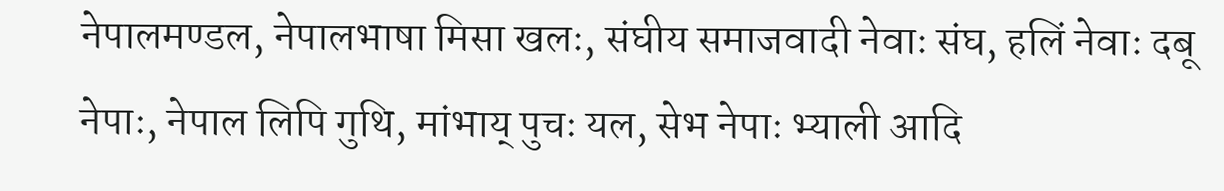नेपालमण्डल, नेपालभाषा मिसा खलः, संघीय समाजवादी नेवाः संघ, हलिं नेवाः दबू नेपाः, नेपाल लिपि गुथि, मांभाय् पुचः यल, सेभ नेपाः भ्याली आदि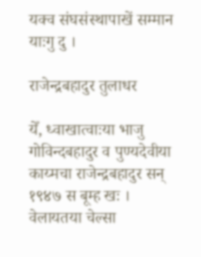यक्व संघसंस्थापाखें सम्मान याःगु दु ।

राजेन्द्रबहादुर तुलाधर

येँ, ध्वाखात्वाःया भाजु गोविन्दबहादुर व पुण्यदेवीया काय्मचा राजेन्द्रबहादुर सन् १९४७ स बूम्ह खः । वेलायतया चेल्सा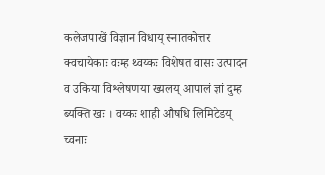कलेजपाखें विज्ञान विधाय् स्नातकोत्तर क्वचायेकाः वःम्ह थ्वय्कः विशेषत वासः उत्पादन व उकिया विश्लेषणया ख्यलय् आपालं ज्ञां दुम्ह ब्यक्ति खः । वय्कः शाही औषधि लिमिटेडय् च्वनाः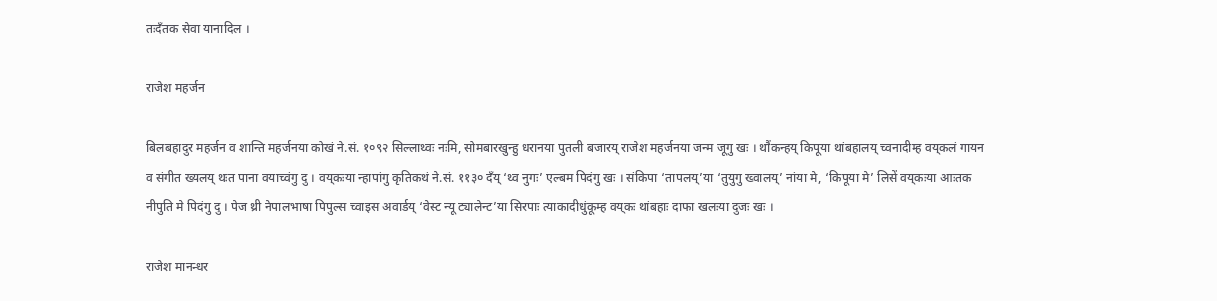तःदँतक सेवा यानादिल ।

राजेश महर्जन

बिलबहादुर महर्जन व शान्ति महर्जनया कोखं ने.सं. १०९२ सिल्लाथ्वः नःमि, सोमबारखुन्हु धरानया पुतली बजारय्‌ राजेश महर्जनया जन्म जूगु खः । थौंकन्हय्‌ किपूया थांबहालय्‌ च्वनादीम्ह वय्‌कलं गायन व संगीत ख्यलय्‌ थःत पाना वयाच्वंगु दु । वय्‌कःया न्हापांगु कृतिकथं ने.सं. ११३० दँय्‌ ‘थ्व नुगः’ एल्बम पिदंगु खः । संकिपा ‘तापलय्‌’या ‘तुयुगु ख्वालय्‌’ नांया मे, ‘किपूया मे’ लिसें वय्‌कःया आःतक नीपुति मे पिदंगु दु । पेज थ्री नेपालभाषा पिपुल्स च्वाइस अवार्डय्‌ ‘वेस्ट न्यू ट्यालेन्ट’या सिरपाः त्याकादीधुंकूम्ह वय्‌कः थांबहाः दाफा खलःया दुजः खः ।

राजेश मानन्धर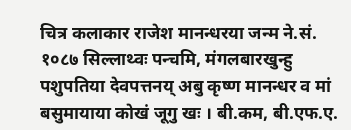चित्र कलाकार राजेश मानन्धरया जन्म ने.सं. १०८७ सिल्लाथ्वः पन्चमि, मंगलबारखुन्हु पशुपतिया देवपत्तनय् अबु कृष्ण मानन्धर व मां बसुमायाया कोखं जूगु खः । बी.कम, बी.एफ.ए.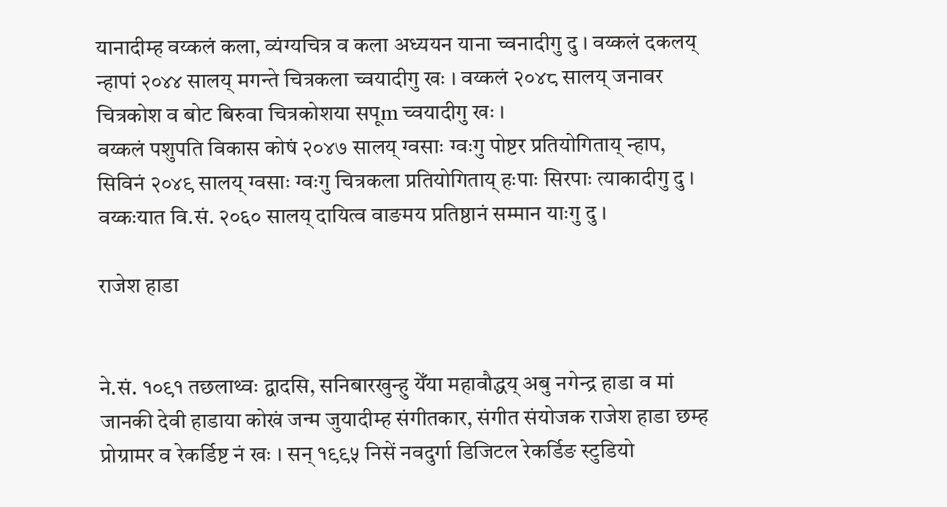यानादीम्ह वय्कलं कला, व्यंग्यचित्र व कला अध्ययन याना च्वनादीगु दु । वय्कलं दकलय् न्हापां २०४४ सालय् मगन्ते चित्रकला च्वयादीगु खः । वय्कलं २०४८ सालय् जनावर चित्रकोश व बोट बिरुवा चित्रकोशया सपूm च्वयादीगु खः ।
वय्कलं पशुपति विकास कोषं २०४७ सालय् ग्वसाः ग्वःगु पोष्टर प्रतियोगिताय् न्हाप, सिविनं २०४९ सालय् ग्वसाः ग्वःगु चित्रकला प्रतियोगिताय् हःपाः सिरपाः त्याकादीगु दु । वय्कःयात वि.सं. २०६० सालय् दायित्व वाङमय प्रतिष्ठानं सम्मान याःगु दु ।

राजेश हाडा


ने.सं. १०९१ तछलाथ्वः द्वादसि, सनिबारखुन्हु येँया महावौद्धय्‌ अबु नगेन्द्र हाडा व मां जानकी देवी हाडाया कोखं जन्म जुयादीम्ह संगीतकार, संगीत संयोजक राजेश हाडा छम्ह प्रोग्रामर व रेकर्डिष्ट नं खः । सन् १९९५ निसें नवदुर्गा डिजिटल रेकर्डिङ स्टुडियो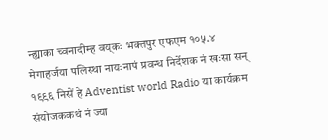न्ह्याका च्वनादीम्ह वय्‌कः भक्तपुर एफएम १०५.४ मेगाहर्जया पलिस्था नायःनापं प्रवन्ध निर्देशक नं खःसा सन् १९९६ निसें हे Adventist world Radio या कार्यक्रम संयोजककथं नं ज्या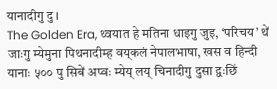यानादीगु दु ।
The Golden Era, थ्वयात हे मतिना धाइगु जुइ, ‘परिचय’ थें जाःगु म्येमुना पिथनादीम्ह वय्‌कलं नेपालभाषा, खस व हिन्दी यानाः ५०० पु सिबें अप्वः म्येय्‌ लय्‌ चिनादीगु दुसा द्वःछिं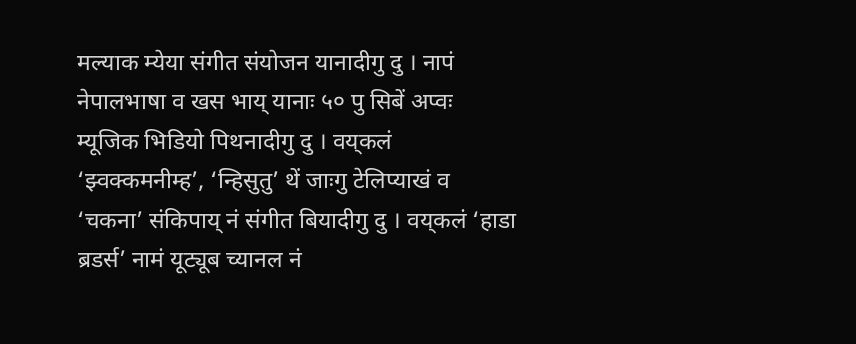मल्याक म्येया संगीत संयोजन यानादीगु दु । नापं नेपालभाषा व खस भाय्‌ यानाः ५० पु सिबें अप्वः म्यूजिक भिडियो पिथनादीगु दु । वय्‌कलं ‘झ्वक्कमनीम्ह’, ‘न्हिसुतु’ थें जाःगु टेलिप्याखं व ‘चकना’ संकिपाय्‌ नं संगीत बियादीगु दु । वय्‌कलं ‘हाडा ब्रडर्स’ नामं यूट्यूब च्यानल नं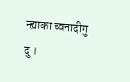न्ह्याका च्वनादीगु दु ।